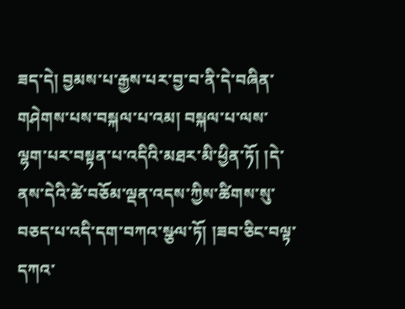ཟད་དེ། བྱམས་པ་རྒྱས་པར་བྱ་བ་ནི་དེ་བཞིན་གཤེགས་པས་བསྐལ་པ་འམ། བསྐལ་པ་ལས་ལྷག་པར་བསྟན་པ་འདིའི་མཐར་མི་ཕྱིན་ཏོ། །དེ་ནས་དེའི་ཚེ་བཅོམ་ལྡན་འདས་ཀྱིས་ཚིགས་སུ་བཅད་པ་འདི་དག་བཀའ་སྩལ་ཏོ། །ཟབ་ཅིང་བལྟ་དཀའ་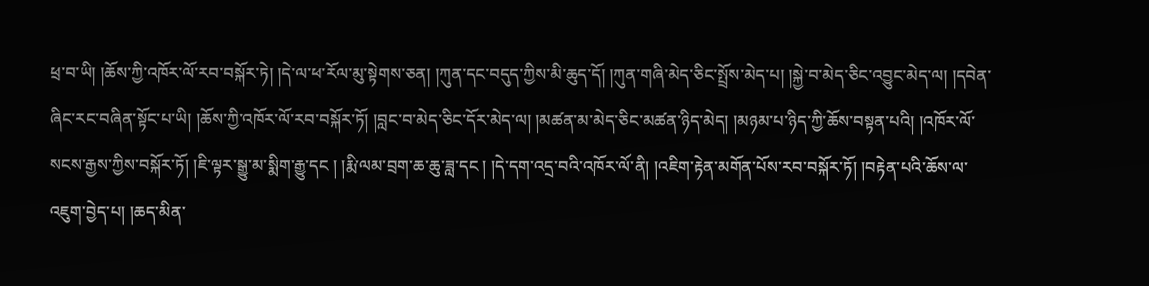ཕྲ་བ་ཡི། །ཆོས་ཀྱི་འཁོར་ལོ་རབ་བསྐོར་ཏེ། །དེ་ལ་ཕ་རོལ་མུ་སྟེགས་ཅན། །ཀུན་དང་བདུད་ཀྱིས་མི་ཆུད་དོ། །ཀུན་གཞི་མེད་ཅིང་སྤྲོས་མེད་པ། །སྐྱེ་བ་མེད་ཅིང་འབྱུང་མེད་ལ། །དབེན་ཞིང་རང་བཞིན་སྟོང་པ་ཡི། །ཆོས་ཀྱི་འཁོར་ལོ་རབ་བསྐོར་ཏོ། །བླང་བ་མེད་ཅིང་དོར་མེད་ལ། །མཚན་མ་མེད་ཅིང་མཚན་ཉིད་མེད། །མཉམ་པ་ཉིད་ཀྱི་ཆོས་བསྟན་པའི། །འཁོར་ལོ་སངས་རྒྱས་ཀྱིས་བསྐོར་ཏོ། །ཇི་ལྟར་སྒྱུ་མ་སྨིག་རྒྱུ་དང ། །རྨི་ལམ་བྲག་ཆ་ཆུ་ཟླ་དང ། །དེ་དག་འདྲ་བའི་འཁོར་ལོ་ནི། །འཇིག་རྟེན་མགོན་པོས་རབ་བསྐོར་ཏོ། །བརྟེན་པའི་ཆོས་ལ་འཇུག་བྱེད་པ། །ཆད་མིན་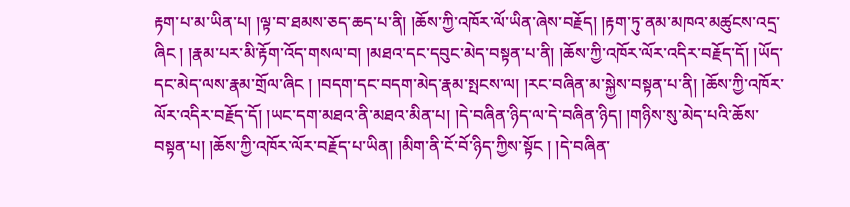རྟག་པ་མ་ཡིན་པ། །ལྟ་བ་ཐམས་ཅད་ཆད་པ་ནི། །ཆོས་ཀྱི་འཁོར་ལོ་ཡིན་ཞེས་བརྗོད། །རྟག་ཏུ་ནམ་མཁའ་མཚུངས་འདྲ་ཞིང ། །རྣམ་པར་མི་རྟོག་འོད་གསལ་བ། །མཐའ་དང་དབུང་མེད་བསྟན་པ་ནི། །ཆོས་ཀྱི་འཁོར་ལོར་འདིར་བརྗོད་དོ། །ཡོད་དང་མེད་ལས་རྣམ་གྲོལ་ཞིང ། །བདག་དང་བདག་མེད་རྣམ་སྤངས་ལ། །རང་བཞིན་མ་སྐྱེས་བསྟན་པ་ནི། །ཆོས་ཀྱི་འཁོར་ལོར་འདིར་བརྗོད་དོ། །ཡང་དག་མཐའ་ནི་མཐའ་མིན་པ། །དེ་བཞིན་ཉིད་ལ་དེ་བཞིན་ཉིད། །གཉིས་སུ་མེད་པའི་ཆོས་བསྟན་པ། །ཆོས་ཀྱི་འཁོར་ལོར་བརྗོད་པ་ཡིན། །མིག་ནི་ངོ་བོ་ཉིད་ཀྱིས་སྟོང ། །དེ་བཞིན་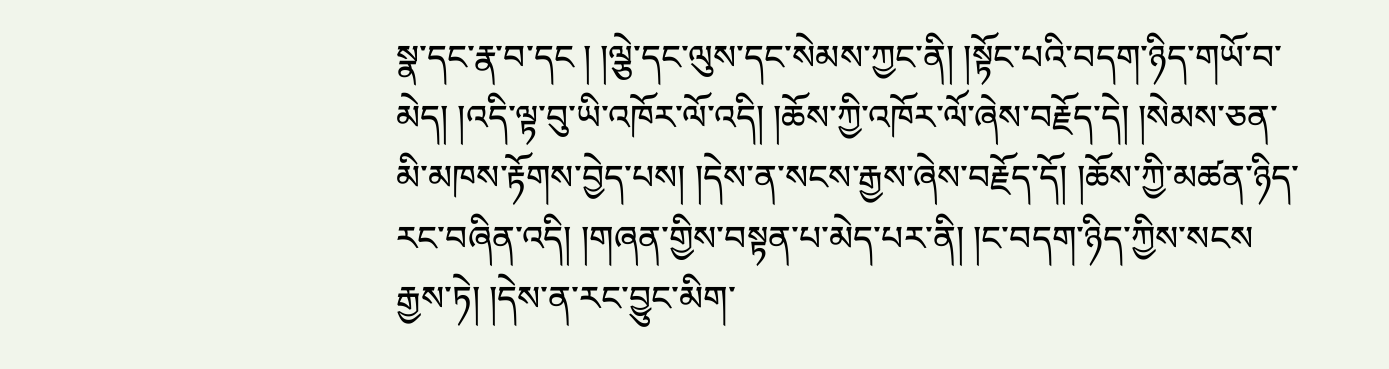སྣ་དང་རྣ་བ་དང ། །ལྕེ་དང་ལུས་དང་སེམས་ཀྱང་ནི། །སྟོང་པའི་བདག་ཉིད་གཡོ་བ་མེད། །འདི་ལྟ་བུ་ཡི་འཁོར་ལོ་འདི། །ཆོས་ཀྱི་འཁོར་ལོ་ཞེས་བརྗོད་དེ། །སེམས་ཅན་མི་མཁས་རྟོགས་བྱེད་པས། །དེས་ན་སངས་རྒྱས་ཞེས་བརྗོད་དོ། །ཆོས་ཀྱི་མཚན་ཉིད་རང་བཞིན་འདི། །གཞན་གྱིས་བསྟན་པ་མེད་པར་ནི། །ང་བདག་ཉིད་ཀྱིས་སངས
རྒྱས་ཏེ། །དེས་ན་རང་བྱུང་མིག་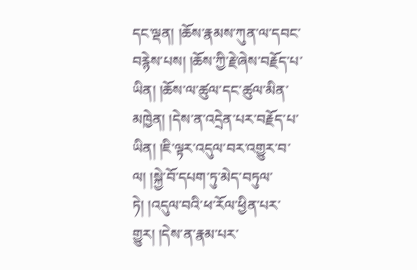དང་ལྡན། །ཆོས་རྣམས་ཀུན་ལ་དབང་བརྙེས་པས། །ཆོས་ཀྱི་རྗེ་ཞེས་བརྗོད་པ་ཡིན། །ཆོས་ལ་ཚུལ་དང་ཚུལ་མིན་མཁྱེན། །དེས་ན་འདྲེན་པར་བརྗོད་པ་ཡིན། །ཇི་ལྟར་འདུལ་བར་འགྱུར་བ་ལ། །སྐྱེ་བོ་དཔག་ཏུ་མེད་བཏུལ་ཏེ། །འདུལ་བའི་ཕ་རོལ་ཕྱིན་པར་གྱུར། །དེས་ན་རྣམ་པར་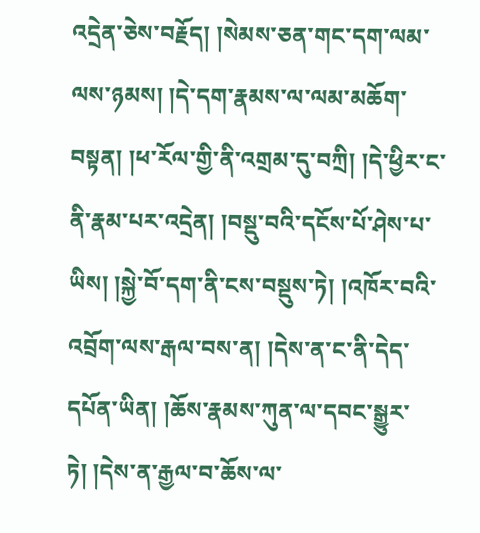འདྲེན་ཅེས་བརྗོད། །སེམས་ཅན་གང་དག་ལམ་ལས་ཉམས། །དེ་དག་རྣམས་ལ་ལམ་མཆོག་བསྟན། །ཕ་རོལ་གྱི་ནི་འགྲམ་དུ་བཀྲི། །དེ་ཕྱིར་ང་ནི་རྣམ་པར་འདྲེན། །བསྡུ་བའི་དངོས་པོ་ཤེས་པ་ཡིས། །སྐྱེ་བོ་དག་ནི་ངས་བསྡུས་ཏེ། །འཁོར་བའི་འབྲོག་ལས་རྒལ་བས་ན། །དེས་ན་ང་ནི་དེད་དཔོན་ཡིན། །ཆོས་རྣམས་ཀུན་ལ་དབང་སྒྱུར་ཏེ། །དེས་ན་རྒྱལ་བ་ཆོས་ལ་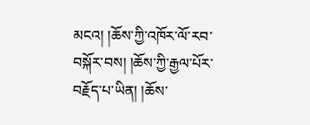མངའ། །ཆོས་ཀྱི་འཁོར་ལོ་རབ་བསྐོར་བས། །ཆོས་ཀྱི་རྒྱལ་པོར་བརྗོད་པ་ཡིན། །ཆོས་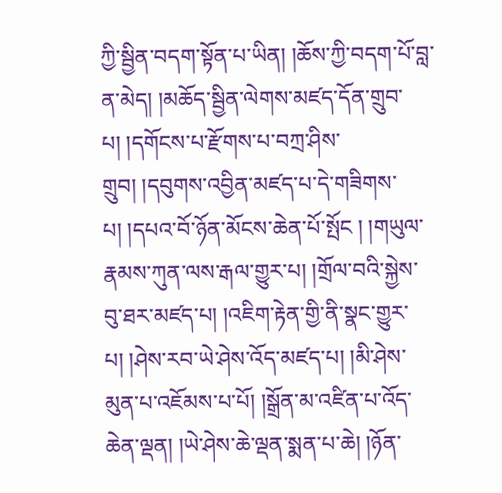ཀྱི་སྦྱིན་བདག་སྟོན་པ་ཡིན། །ཆོས་ཀྱི་བདག་པོ་བླ་ན་མེད། །མཆོད་སྦྱིན་ལེགས་མཛད་དོན་གྲུབ་པ། །དགོངས་པ་རྫོགས་པ་བཀྲ་ཤིས་གྲུབ། །དབུགས་འབྱིན་མཛད་པ་དེ་གཟིགས་པ། །དཔའ་བོ་ཉོན་མོངས་ཆེན་པོ་སྤོང ། །གཡུལ་རྣམས་ཀུན་ལས་རྒལ་གྱུར་པ། །གྲོལ་བའི་སྐྱེས་བུ་ཐར་མཛད་པ། །འཇིག་རྟེན་གྱི་ནི་སྣང་གྱུར་པ། །ཤེས་རབ་ཡེ་ཤེས་འོད་མཛད་པ། །མི་ཤེས་མུན་པ་འཇོམས་པ་པོ། །སྒྲོན་མ་འཛིན་པ་འོད་ཆེན་ལྡན། །ཡེ་ཤེས་ཆེ་ལྡན་སྨན་པ་ཆེ། །ཉོན་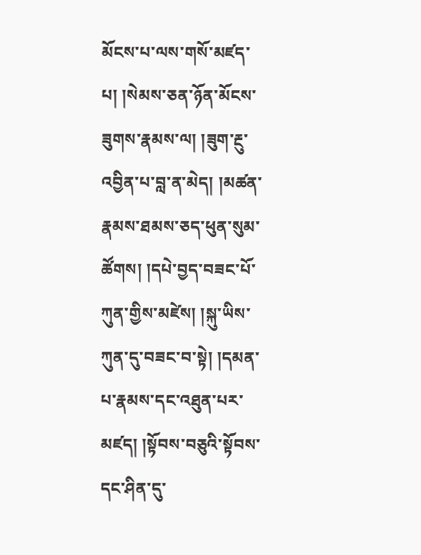མོངས་པ་ལས་གསོ་མཛད་པ། །སེམས་ཅན་ཉོན་མོངས་ཟུགས་རྣམས་ལ། །ཟུག་རྔུ་འབྱིན་པ་བླ་ན་མེད། །མཚན་རྣམས་ཐམས་ཅད་ཕུན་སུམ་ཚོགས། །དཔེ་བྱད་བཟང་པོ་ཀུན་གྱིས་མཛེས། །སྐུ་ཡིས་ཀུན་དུ་བཟང་བ་སྟེ། །དམན་པ་རྣམས་དང་འཐུན་པར་མཛད། །སྟོབས་བཅུའི་སྟོབས་དང་ཤིན་དུ་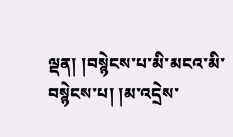ལྡན། །བསྙེངས་པ་མི་མངའ་མི་བསྙེངས་པ། །མ་འདྲེས་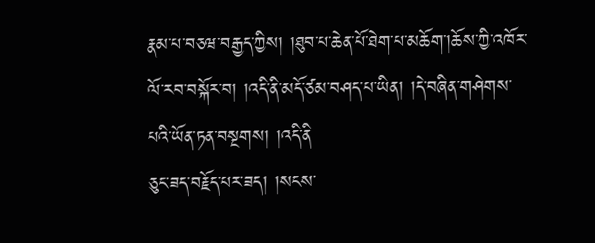རྣམ་པ་བཅཝ་བརྒྱད་ཀྱིས། །ཐུབ་པ་ཆེན་པོ་ཐེག་པ་མཆོག་།ཆོས་ཀྱི་འཁོར་ལོ་རབ་བསྐོར་བ། །འདི་ནི་མདོ་ཙམ་བཤད་པ་ཡིན། །དེ་བཞིན་གཤེགས་པའི་ཡོན་ཏན་བསྔགས། །འདི་ནི
ཅུང་ཟད་བརྗོད་པར་ཟད། །སངས་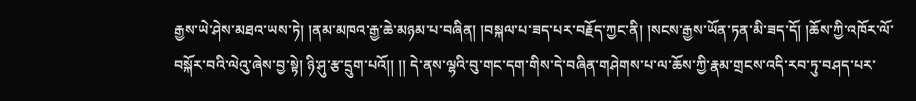རྒྱས་ཡེ་ཤེས་མཐའ་ཡས་ཏེ། །ནམ་མཁའ་རྒྱ་ཆེ་མཉམ་པ་བཞིན། །བསྐལ་པ་ཟད་པར་བརྗོད་ཀྱང་ནི། །སངས་རྒྱས་ཡོན་ཏན་མི་ཟད་དོ། །ཆོས་ཀྱི་འཁོར་ལོ་བསྐོར་བའི་ལེའུ་ཞེས་བྱ་སྟེ། ཉི་ཤུ་རྩ་དྲུག་པའོ།། །། དེ་ནས་ལྷའི་བུ་གང་དག་གིས་དེ་བཞིན་གཤེགས་པ་ལ་ཆོས་ཀྱི་རྣམ་གྲངས་འདི་རབ་ཏུ་བཤད་པར་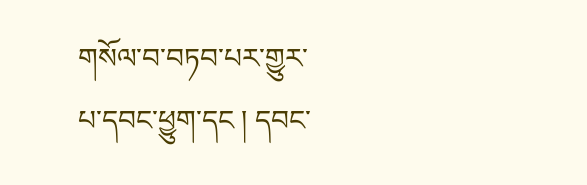གསོལ་བ་བཏབ་པར་གྱུར་པ་དབང་ཕྱུག་དང ། དབང་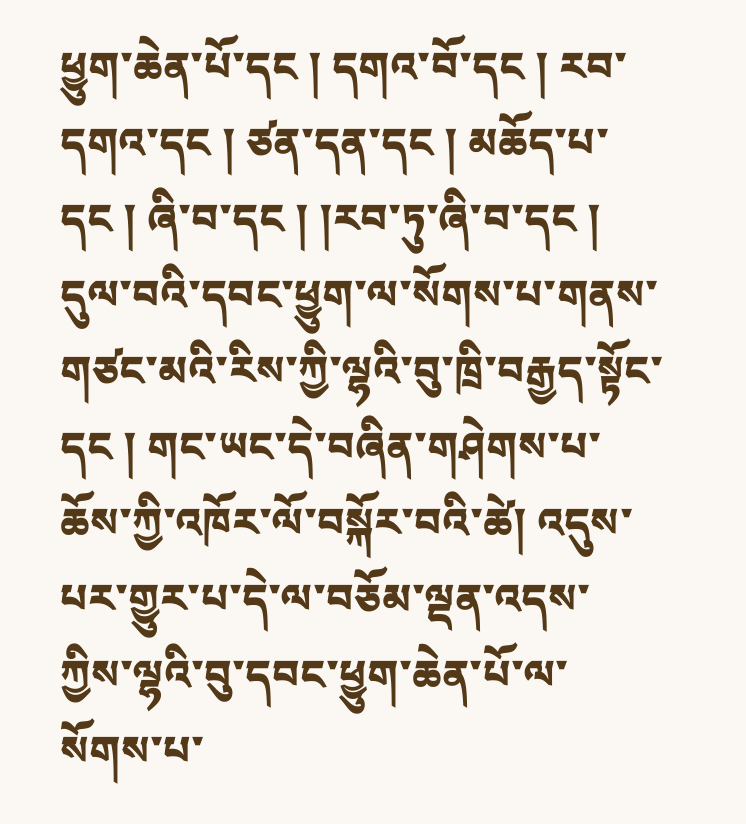ཕྱུག་ཆེན་པོ་དང ། དགའ་བོ་དང ། རབ་དགའ་དང ། ཙན་དན་དང ། མཆོད་པ་དང ། ཞི་བ་དང ། །རབ་ཏུ་ཞི་བ་དང ། དུལ་བའི་དབང་ཕྱུག་ལ་སོགས་པ་གནས་གཙང་མའི་རིས་ཀྱི་ལྷའི་བུ་ཁྲི་བརྒྱད་སྟོང་དང ། གང་ཡང་དེ་བཞིན་གཤེགས་པ་ཆོས་ཀྱི་འཁོར་ལོ་བསྐོར་བའི་ཚེ། འདུས་པར་གྱུར་པ་དེ་ལ་བཅོམ་ལྡན་འདས་ཀྱིས་ལྷའི་བུ་དབང་ཕྱུག་ཆེན་པོ་ལ་སོགས་པ་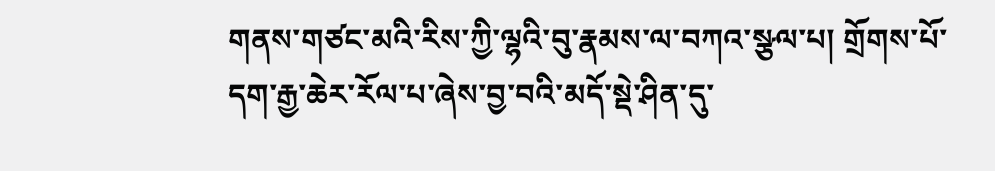གནས་གཙང་མའི་རིས་ཀྱི་ལྷའི་བུ་རྣམས་ལ་བཀའ་སྩལ་པ། གྲོགས་པོ་དག་རྒྱ་ཆེར་རོལ་པ་ཞེས་བྱ་བའི་མདོ་སྡེ་ཤིན་དུ་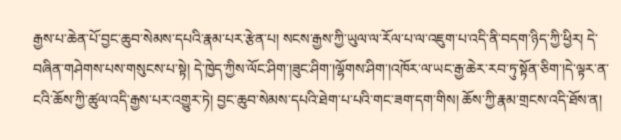རྒྱས་པ་ཆེན་པོ་བྱང་ཆུབ་སེམས་དཔའི་རྣམ་པར་རྩེན་པ། སངས་རྒྱས་ཀྱི་ཡུལ་ལ་རོལ་པ་ལ་འཇུག་པ་འདི་ནི་བདག་ཉིད་ཀྱི་ཕྱིར། དེ་བཞིན་གཤེགས་པས་གསུངས་པ་སྟེ། དེ་ཁྱེད་ཀྱིས་ལོང་ཤིག་།ཟུང་ཤིག་།ལྷོགས་ཤིག་།འཁོར་ལ་ཡང་རྒྱ་ཆེར་རབ་ཏུ་སྟོན་ཅིག་།དེ་ལྟར་ན་ངའི་ཆོས་ཀྱི་ཚུལ་འདི་རྒྱས་པར་འགྱུར་ཏེ། བྱང་ཆུབ་སེམས་དཔའི་ཐེག་པ་པའི་གང་ཟག་དག་གིས། ཆོས་ཀྱི་རྣམ་གྲངས་འདི་ཐོས་ན།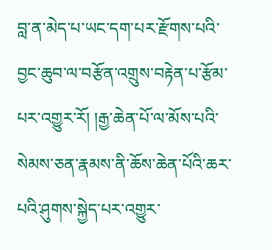བླ་ན་མེད་པ་ཡང་དག་པར་རྫོགས་པའི་བྱང་ཆུབ་ལ་བརྩོན་འགྲུས་བརྟེན་པ་རྩོམ་པར་འགྱུར་རོ། །རྒྱ་ཆེན་པོ་ལ་མོས་པའི་སེམས་ཅན་རྣམས་ནི་ཆོས་ཆེན་པོའི་ཆར་པའི་ཤུགས་སྐྱེད་པར་འགྱུར་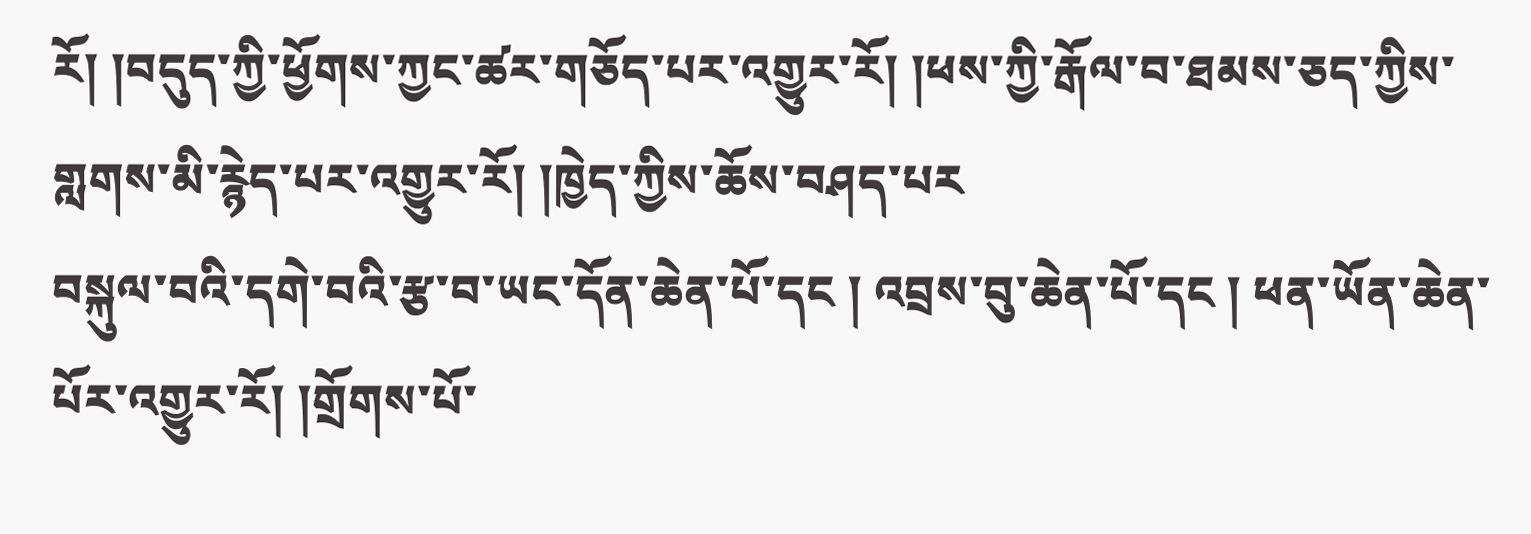རོ། །བདུད་ཀྱི་ཕྱོགས་ཀྱང་ཚར་གཅོད་པར་འགྱུར་རོ། །ཕས་ཀྱི་རྒོལ་བ་ཐམས་ཅད་ཀྱིས་གླགས་མི་རྙེད་པར་འགྱུར་རོ། །ཁྱེད་ཀྱིས་ཆོས་བཤད་པར
བསྐུལ་བའི་དགེ་བའི་རྩ་བ་ཡང་དོན་ཆེན་པོ་དང ། འབྲས་བུ་ཆེན་པོ་དང ། ཕན་ཡོན་ཆེན་པོར་འགྱུར་རོ། །གྲོགས་པོ་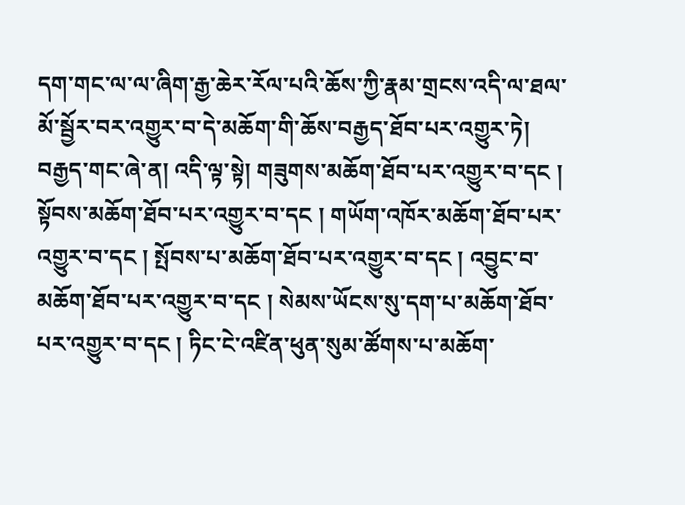དག་གང་ལ་ལ་ཞིག་རྒྱ་ཆེར་རོལ་པའི་ཆོས་ཀྱི་རྣམ་གྲངས་འདི་ལ་ཐལ་མོ་སྦྱོར་བར་འགྱུར་བ་དེ་མཆོག་གི་ཆོས་བརྒྱད་ཐོབ་པར་འགྱུར་ཏེ། བརྒྱད་གང་ཞེ་ན། འདི་ལྟ་སྟེ། གཟུགས་མཆོག་ཐོབ་པར་འགྱུར་བ་དང ། སྟོབས་མཆོག་ཐོབ་པར་འགྱུར་བ་དང ། གཡོག་འཁོར་མཆོག་ཐོབ་པར་འགྱུར་བ་དང ། སྤོབས་པ་མཆོག་ཐོབ་པར་འགྱུར་བ་དང ། འབྱུང་བ་མཆོག་ཐོབ་པར་འགྱུར་བ་དང ། སེམས་ཡོངས་སུ་དག་པ་མཆོག་ཐོབ་པར་འགྱུར་བ་དང ། ཏིང་ངེ་འཛིན་ཕུན་སུམ་ཚོགས་པ་མཆོག་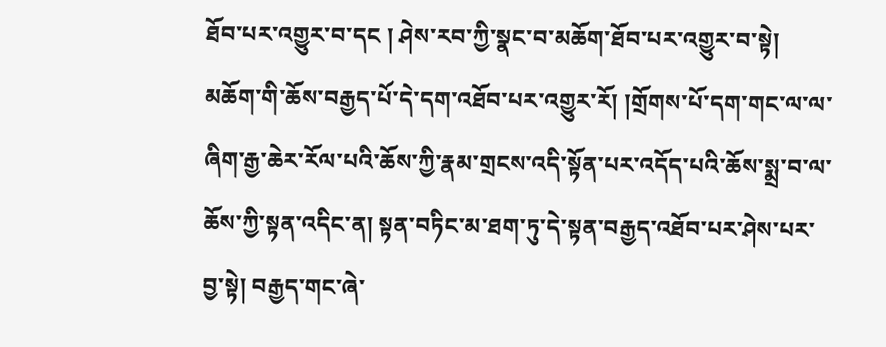ཐོབ་པར་འགྱུར་བ་དང ། ཤེས་རབ་ཀྱི་སྣང་བ་མཆོག་ཐོབ་པར་འགྱུར་བ་སྟེ། མཆོག་གི་ཆོས་བརྒྱད་པོ་དེ་དག་འཐོབ་པར་འགྱུར་རོ། །གྲོགས་པོ་དག་གང་ལ་ལ་ཞིག་རྒྱ་ཆེར་རོལ་པའི་ཆོས་ཀྱི་རྣམ་གྲངས་འདི་སྟོན་པར་འདོད་པའི་ཆོས་སྨྲ་བ་ལ་ཆོས་ཀྱི་སྟན་འདིང་ན། སྟན་བཏིང་མ་ཐག་ཏུ་དེ་སྟན་བརྒྱད་འཐོབ་པར་ཤེས་པར་བྱ་སྟེ། བརྒྱད་གང་ཞེ་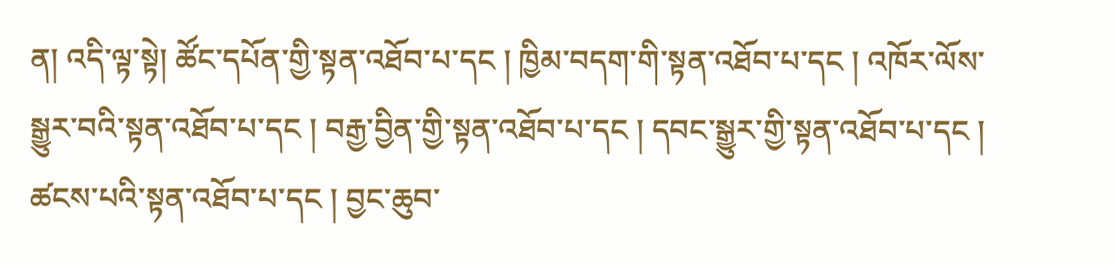ན། འདི་ལྟ་སྟེ། ཚོང་དཔོན་གྱི་སྟན་འཐོབ་པ་དང ། ཁྱིམ་བདག་གི་སྟན་འཐོབ་པ་དང ། འཁོར་ལོས་སྒྱུར་བའི་སྟན་འཐོབ་པ་དང ། བརྒྱ་བྱིན་གྱི་སྟན་འཐོབ་པ་དང ། དབང་སྒྱུར་གྱི་སྟན་འཐོབ་པ་དང ། ཚངས་པའི་སྟན་འཐོབ་པ་དང ། བྱང་ཆུབ་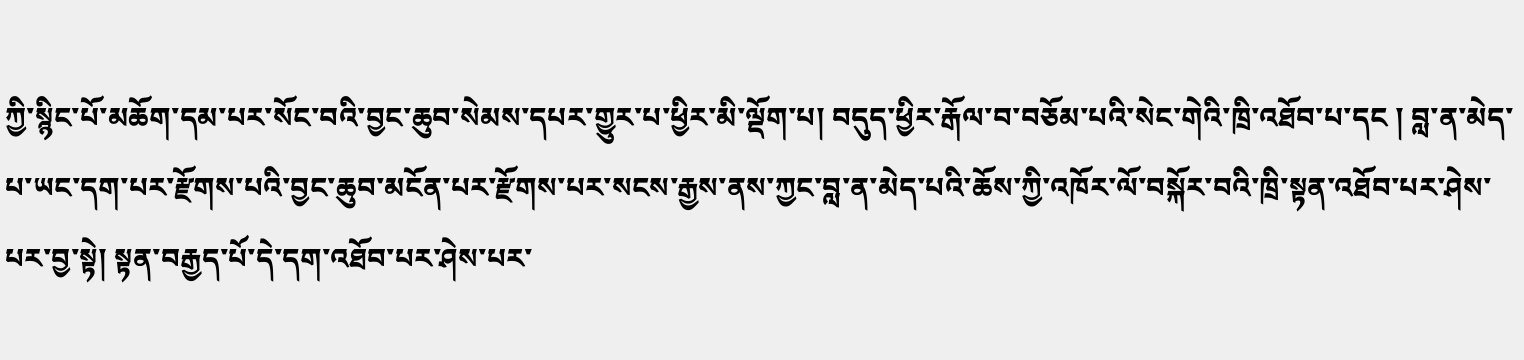ཀྱི་སྙིང་པོ་མཆོག་དམ་པར་སོང་བའི་བྱང་ཆུབ་སེམས་དཔར་གྱུར་པ་ཕྱིར་མི་ལྡོག་པ། བདུད་ཕྱིར་རྒོལ་བ་བཅོམ་པའི་སེང་གེའི་ཁྲི་འཐོབ་པ་དང ། བླ་ན་མེད་པ་ཡང་དག་པར་རྫོགས་པའི་བྱང་ཆུབ་མངོན་པར་རྫོགས་པར་སངས་རྒྱས་ནས་ཀྱང་བླ་ན་མེད་པའི་ཆོས་ཀྱི་འཁོར་ལོ་བསྐོར་བའི་ཁྲི་སྟན་འཐོབ་པར་ཤེས་པར་བྱ་སྟེ། སྟན་བརྒྱད་པོ་དེ་དག་འཐོབ་པར་ཤེས་པར་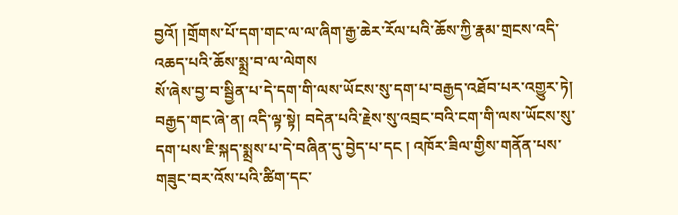བྱའོ། །གྲོགས་པོ་དག་གང་ལ་ལ་ཞིག་རྒྱ་ཆེར་རོལ་པའི་ཆོས་ཀྱི་རྣམ་གྲངས་འདི་འཆད་པའི་ཆོས་སྨྲ་བ་ལ་ལེགས
སོ་ཞེས་བྱ་བ་སྦྱིན་པ་དེ་དག་གི་ལས་ཡོངས་སུ་དག་པ་བརྒྱད་འཐོབ་པར་འགྱུར་ཏེ། བརྒྱད་གང་ཞེ་ན། འདི་ལྟ་སྟེ། བདེན་པའི་རྗེས་སུ་འབྲང་བའི་ངག་གི་ལས་ཡོངས་སུ་དག་པས་ཇི་སྐད་སྨྲས་པ་དེ་བཞིན་དུ་བྱེད་པ་དང ། འཁོར་ཟིལ་གྱིས་གནོན་པས་གཟུང་བར་འོས་པའི་ཚིག་དང་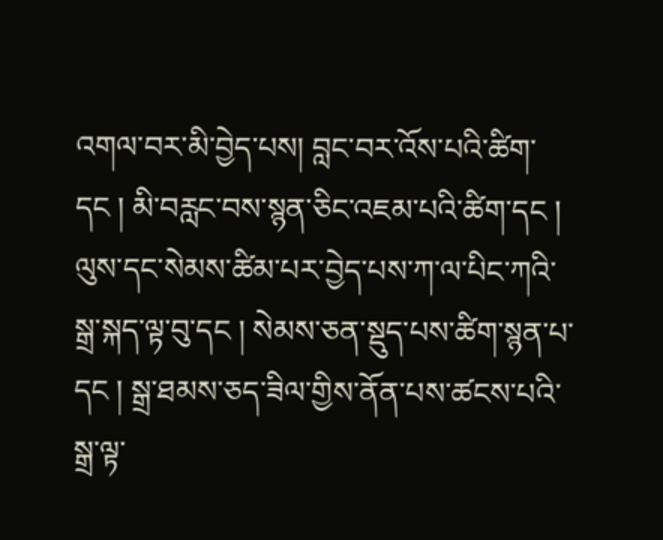འགལ་བར་མི་བྱེད་པས། བླང་བར་འོས་པའི་ཚིག་དང ། མི་བརླང་བས་སྙན་ཅིང་འཇམ་པའི་ཚིག་དང ། ལུས་དང་སེམས་ཚིམ་པར་བྱེད་པས་ཀ་ལ་པིང་ཀའི་སྒྲ་སྐད་ལྟ་བུ་དང ། སེམས་ཅན་སྡུད་པས་ཚིག་སྙན་པ་དང ། སྒྲ་ཐམས་ཅད་ཟིལ་གྱིས་ནོན་པས་ཚངས་པའི་སྒྲ་ལྟ་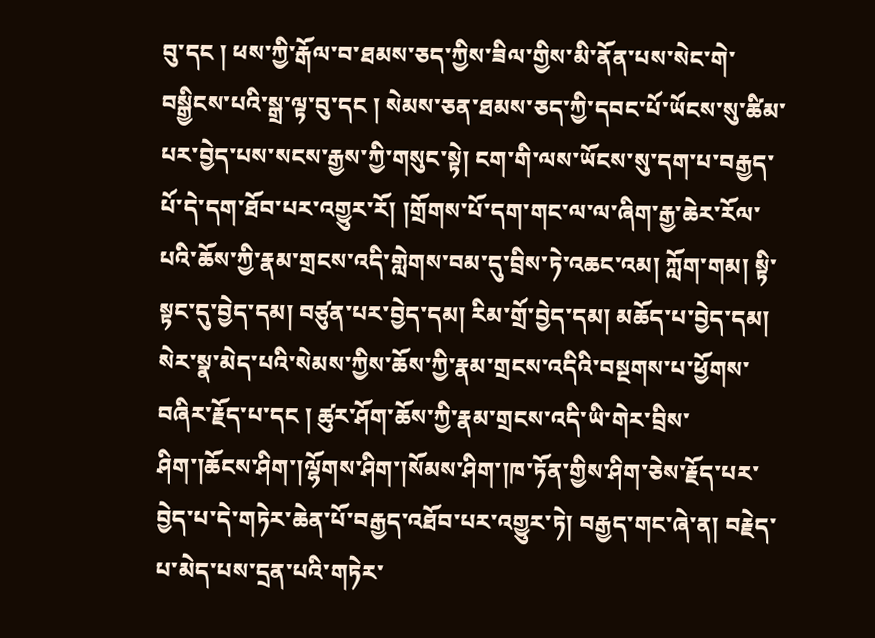བུ་དང ། ཕས་ཀྱི་རྒོལ་བ་ཐམས་ཅད་ཀྱིས་ཟིལ་གྱིས་མི་ནོན་པས་སེང་གེ་བསྒྱིངས་པའི་སྒྲ་ལྟ་བུ་དང ། སེམས་ཅན་ཐམས་ཅད་ཀྱི་དབང་པོ་ཡོངས་སུ་ཚིམ་པར་བྱེད་པས་སངས་རྒྱས་ཀྱི་གསུང་སྟེ། ངག་གི་ལས་ཡོངས་སུ་དག་པ་བརྒྱད་པོ་དེ་དག་ཐོབ་པར་འགྱུར་རོ། །གྲོགས་པོ་དག་གང་ལ་ལ་ཞིག་རྒྱ་ཆེར་རོལ་པའི་ཆོས་ཀྱི་རྣམ་གྲངས་འདི་གླེགས་བམ་དུ་བྲིས་ཏེ་འཆང་འམ། ཀློག་གམ། སྟི་སྟང་དུ་བྱེད་དམ། བཙུན་པར་བྱེད་དམ། རིམ་གྲོ་བྱེད་དམ། མཆོད་པ་བྱེད་དམ། སེར་སྣ་མེད་པའི་སེམས་ཀྱིས་ཆོས་ཀྱི་རྣམ་གྲངས་འདིའི་བསྔགས་པ་ཕྱོགས་བཞིར་རྗོད་པ་དང ། ཚུར་ཤོག་ཆོས་ཀྱི་རྣམ་གྲངས་འདི་ཡི་གེར་བྲིས་ཤིག་།ཆོངས་ཤིག་།ལྷོགས་ཤིག་།སོམས་ཤིག་།ཁ་ཏོན་གྱིས་ཤིག་ཅེས་རྗོད་པར་བྱེད་པ་དེ་གཏེར་ཆེན་པོ་བརྒྱད་འཐོབ་པར་འགྱུར་ཏེ། བརྒྱད་གང་ཞེ་ན། བརྗེད་པ་མེད་པས་དྲན་པའི་གཏེར་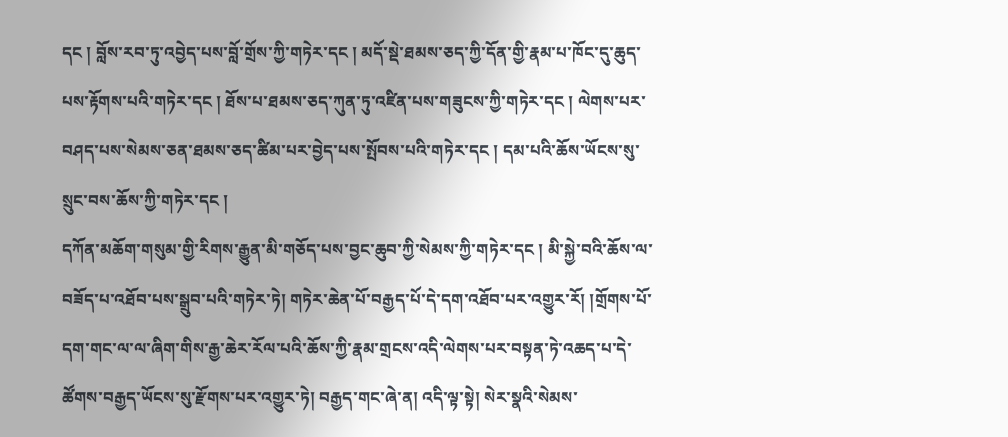དང ། བློས་རབ་ཏུ་འབྱེད་པས་བློ་གྲོས་ཀྱི་གཏེར་དང ། མདོ་སྡེ་ཐམས་ཅད་ཀྱི་དོན་གྱི་རྣམ་པ་ཁོང་དུ་ཆུད་པས་རྟོགས་པའི་གཏེར་དང ། ཐོས་པ་ཐམས་ཅད་ཀུན་ཏུ་འཛིན་པས་གཟུངས་ཀྱི་གཏེར་དང ། ལེགས་པར་བཤད་པས་སེམས་ཅན་ཐམས་ཅད་ཚིམ་པར་བྱེད་པས་སྤོབས་པའི་གཏེར་དང ། དམ་པའི་ཆོས་ཡོངས་སུ་སྲུང་བས་ཆོས་ཀྱི་གཏེར་དང །
དཀོན་མཆོག་གསུམ་གྱི་རིགས་རྒྱུན་མི་གཅོད་པས་བྱང་ཆུབ་ཀྱི་སེམས་ཀྱི་གཏེར་དང ། མི་སྐྱེ་བའི་ཆོས་ལ་བཟོད་པ་འཐོབ་པས་སྒྲུབ་པའི་གཏེར་ཏེ། གཏེར་ཆེན་པོ་བརྒྱད་པོ་དེ་དག་འཐོབ་པར་འགྱུར་རོ། །གྲོགས་པོ་དག་གང་ལ་ལ་ཞིག་གིས་རྒྱ་ཆེར་རོལ་པའི་ཆོས་ཀྱི་རྣམ་གྲངས་འདི་ལེགས་པར་བསྟན་ཏེ་འཆད་པ་དེ་ཚོགས་བརྒྱད་ཡོངས་སུ་རྫོགས་པར་འགྱུར་ཏེ། བརྒྱད་གང་ཞེ་ན། འདི་ལྟ་སྟེ། སེར་སྣའི་སེམས་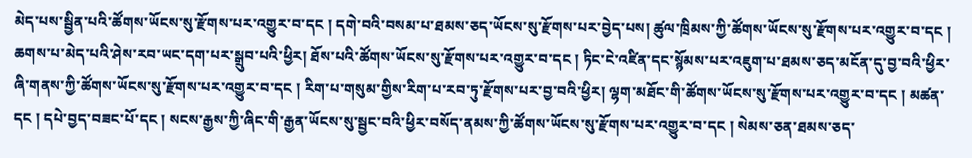མེད་པས་སྦྱིན་པའི་ཚོགས་ཡོངས་སུ་རྫོགས་པར་འགྱུར་བ་དང ། དགེ་བའི་བསམ་པ་ཐམས་ཅད་ཡོངས་སུ་རྫོགས་པར་བྱེད་པས། ཚུལ་ཁྲིམས་ཀྱི་ཚོགས་ཡོངས་སུ་རྫོགས་པར་འགྱུར་བ་དང ། ཆགས་པ་མེད་པའི་ཤེས་རབ་ཡང་དག་པར་སྒྲུབ་པའི་ཕྱིར། ཐོས་པའི་ཚོགས་ཡོངས་སུ་རྫོགས་པར་འགྱུར་བ་དང ། ཏིང་ངེ་འཛིན་དང་སྙོམས་པར་འཇུག་པ་ཐམས་ཅད་མངོན་དུ་བྱ་བའི་ཕྱིར་ཞི་གནས་ཀྱི་ཚོགས་ཡོངས་སུ་རྫོགས་པར་འགྱུར་བ་དང ། རིག་པ་གསུམ་གྱིས་རིག་པ་རབ་ཏུ་རྫོགས་པར་བྱ་བའི་ཕྱིར། ལྷག་མཐོང་གི་ཚོགས་ཡོངས་སུ་རྫོགས་པར་འགྱུར་བ་དང ། མཚན་དང ། དཔེ་བྱད་བཟང་པོ་དང ། སངས་རྒྱས་ཀྱི་ཞིང་གི་རྒྱན་ཡོངས་སུ་སྦྱང་བའི་ཕྱིར་བསོད་ནམས་ཀྱི་ཚོགས་ཡོངས་སུ་རྫོགས་པར་འགྱུར་བ་དང ། སེམས་ཅན་ཐམས་ཅད་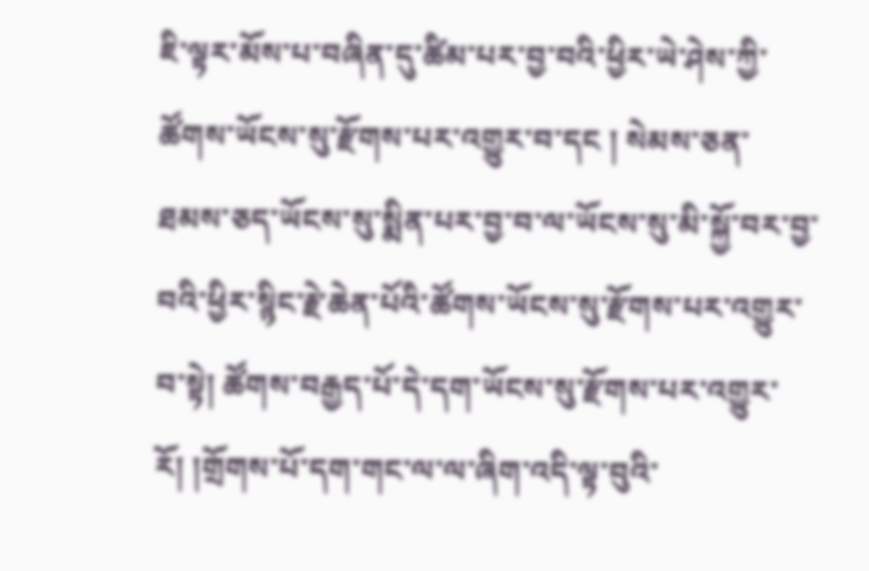ཇི་ལྟར་མོས་པ་བཞིན་དུ་ཚིམ་པར་བྱ་བའི་ཕྱིར་ཡེ་ཤེས་ཀྱི་ཚོགས་ཡོངས་སུ་རྫོགས་པར་འགྱུར་བ་དང ། སེམས་ཅན་ཐམས་ཅད་ཡོངས་སུ་སྨིན་པར་བྱ་བ་ལ་ཡོངས་སུ་མི་སྐྱོ་བར་བྱ་བའི་ཕྱིར་སྙིང་རྗེ་ཆེན་པོའི་ཚོགས་ཡོངས་སུ་རྫོགས་པར་འགྱུར་བ་སྟེ། ཚོགས་བརྒྱད་པོ་དེ་དག་ཡོངས་སུ་རྫོགས་པར་འགྱུར་རོ། །གྲོགས་པོ་དག་གང་ལ་ལ་ཞིག་འདི་ལྟ་བུའི་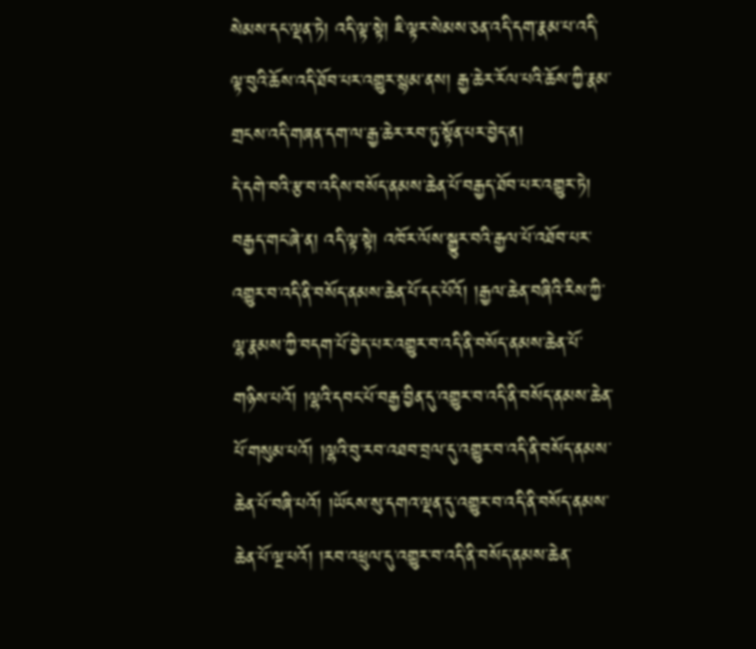སེམས་དང་ལྡན་ཏེ། འདི་ལྟ་སྟེ། ཇི་ལྟར་སེམས་ཅན་འདི་དག་རྣམ་པ་འདི་ལྟ་བུའི་ཆོས་འདི་ཐོབ་པར་འགྱུར་སྙམ་ནས། རྒྱ་ཆེར་རོལ་པའི་ཆོས་ཀྱི་རྣམ་གྲངས་འདི་གཞན་དག་ལ་རྒྱ་ཆེར་རབ་ཏུ་སྟོན་པར་བྱེད་ན།
དེ་དགེ་བའི་རྩ་བ་འདིས་བསོད་ནམས་ཆེན་པོ་བརྒྱད་ཐོབ་པར་འགྱུར་ཏེ། བརྒྱད་གང་ཞེ་ན། འདི་ལྟ་སྟེ། འཁོར་ལོས་སྒྱུར་བའི་རྒྱལ་པོ་འཐོབ་པར་འགྱུར་བ་འདི་ནི་བསོད་ནམས་ཆེན་པོ་དང་པོའོ། །རྒྱལ་ཆེན་བཞིའི་རིས་ཀྱི་ལྷ་རྣམས་ཀྱི་བདག་པོ་བྱེད་པར་འགྱུར་བ་འདི་ནི་བསོད་ནམས་ཆེན་པོ་གཉིས་པའོ། །ལྷའི་དབང་པོ་བརྒྱ་བྱིན་དུ་འགྱུར་བ་འདི་ནི་བསོད་ནམས་ཆེན་པོ་གསུམ་པའོ། །ལྷའི་བུ་རབ་འཐབ་བྲལ་དུ་འགྱུར་བ་འདི་ནི་བསོད་ནམས་ཆེན་པོ་བཞི་པའོ། །ཡོངས་སུ་དགའ་ལྡན་དུ་འགྱུར་བ་འདི་ནི་བསོད་ནམས་ཆེན་པོ་ལྔ་པའོ། །རབ་འཕྲུལ་དུ་འགྱུར་བ་འདི་ནི་བསོད་ནམས་ཆེན་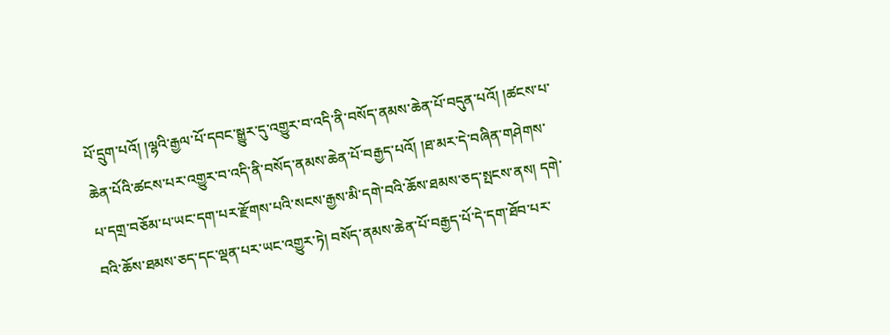པོ་དྲུག་པའོ། །ལྷའི་རྒྱལ་པོ་དབང་སྒྱུར་དུ་འགྱུར་བ་འདི་ནི་བསོད་ནམས་ཆེན་པོ་བདུན་པའོ། །ཚངས་པ་ཆེན་པོའི་ཚངས་པར་འགྱུར་བ་འདི་ནི་བསོད་ནམས་ཆེན་པོ་བརྒྱད་པའོ། །ཐ་མར་དེ་བཞིན་གཤེགས་པ་དགྲ་བཅོམ་པ་ཡང་དག་པར་རྫོགས་པའི་སངས་རྒྱས་མི་དགེ་བའི་ཆོས་ཐམས་ཅད་སྤངས་ནས། དགེ་བའི་ཆོས་ཐམས་ཅད་དང་ལྡན་པར་ཡང་འགྱུར་ཏེ། བསོད་ནམས་ཆེན་པོ་བརྒྱད་པོ་དེ་དག་ཐོབ་པར་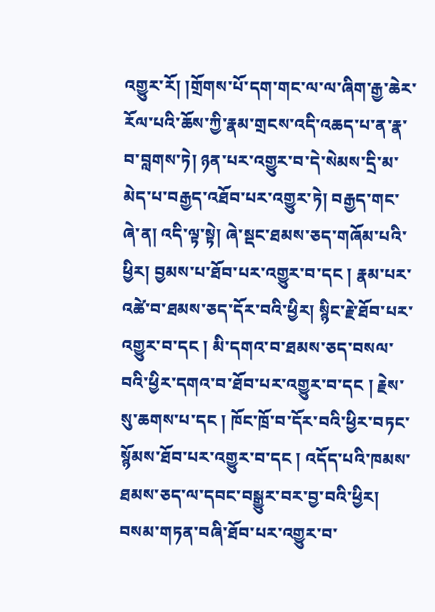འགྱུར་རོ། །གྲོགས་པོ་དག་གང་ལ་ལ་ཞིག་རྒྱ་ཆེར་རོལ་པའི་ཆོས་ཀྱི་རྣམ་གྲངས་འདི་འཆད་པ་ན་རྣ་བ་བླགས་ཏེ། ཉན་པར་འགྱུར་བ་དེ་སེམས་དྲི་མ་མེད་པ་བརྒྱད་འཐོབ་པར་འགྱུར་ཏེ། བརྒྱད་གང་ཞེ་ན། འདི་ལྟ་སྟེ། ཞེ་སྡང་ཐམས་ཅད་གཞོམ་པའི་ཕྱིར། བྱམས་པ་ཐོབ་པར་འགྱུར་བ་དང ། རྣམ་པར་འཚེ་བ་ཐམས་ཅད་དོར་བའི་ཕྱིར། སྙིང་རྗེ་ཐོབ་པར་འགྱུར་བ་དང ། མི་དགའ་བ་ཐམས་ཅད་བསལ་བའི་ཕྱིར་དགའ་བ་ཐོབ་པར་འགྱུར་བ་དང ། རྗེས་སུ་ཆགས་པ་དང ། ཁོང་ཁྲོ་བ་དོར་བའི་ཕྱིར་བཏང་སྙོམས་ཐོབ་པར་འགྱུར་བ་དང ། འདོད་པའི་ཁམས་ཐམས་ཅད་ལ་དབང་བསྒྱུར་བར་བྱ་བའི་ཕྱིར། བསམ་གཏན་བཞི་ཐོབ་པར་འགྱུར་བ་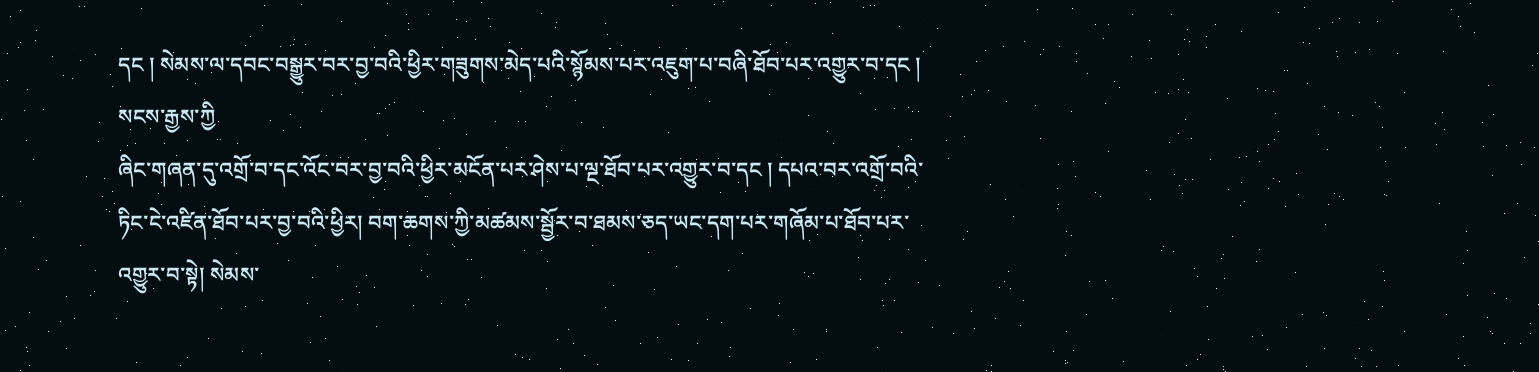དང ། སེམས་ལ་དབང་བསྒྱུར་བར་བྱ་བའི་ཕྱིར་གཟུགས་མེད་པའི་སྙོམས་པར་འཇུག་པ་བཞི་ཐོབ་པར་འགྱུར་བ་དང ། སངས་རྒྱས་ཀྱི
ཞིང་གཞན་དུ་འགྲོ་བ་དང་འོང་བར་བྱ་བའི་ཕྱིར་མངོན་པར་ཤེས་པ་ལྔ་ཐོབ་པར་འགྱུར་བ་དང ། དཔའ་བར་འགྲོ་བའི་ཏིང་ངེ་འཛིན་ཐོབ་པར་བྱ་བའི་ཕྱིར། བག་ཆགས་ཀྱི་མཚམས་སྦྱོར་བ་ཐམས་ཅད་ཡང་དག་པར་གཞོམ་པ་ཐོབ་པར་འགྱུར་བ་སྟེ། སེམས་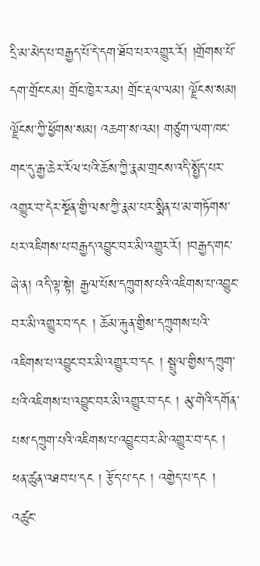དྲི་མ་མེད་པ་བརྒྱད་པོ་དེ་དག་ཐོབ་པར་འགྱུར་རོ། །གྲོགས་པོ་དག་གྲོང་ངམ། གྲོང་ཁྱེར་རམ། གྲོང་རྡལ་ལམ། ལྗོངས་སམ། ལྗོངས་ཀྱི་ཕྱོགས་སམ། འཆག་ས་འམ། གཙུག་ལག་ཁང་གང་དུ་རྒྱ་ཆེར་རོལ་པའི་ཆོས་ཀྱི་རྣམ་གྲངས་འདི་སྤྱོད་པར་འགྱུར་བ་དེར་སྔོན་གྱི་ལས་ཀྱི་རྣམ་པར་སྨིན་པ་མ་གཏོགས་པར་འཇིགས་པ་བརྒྱད་འབྱུང་བར་མི་འགྱུར་རོ། །བརྒྱད་གང་ཞེ་ན། འདི་ལྟ་སྟེ། རྒྱལ་པོས་དཀྲུགས་པའི་འཇིགས་པ་འབྱུང་བར་མི་འགྱུར་བ་དང ། ཆོམ་རྐུན་གྱིས་དཀྲུགས་པའི་འཇིགས་པ་འབྱུང་བར་མི་འགྱུར་བ་དང ། སྦྲུལ་གྱིས་དཀྲུག་པའི་འཇིགས་པ་འབྱུང་བར་མི་འགྱུར་བ་དང ། མུ་གེའི་དགོན་པས་དཀྲུག་པའི་འཇིགས་པ་འབྱུང་བར་མི་འགྱུར་བ་དང ། ཕན་ཚུན་འཐབ་པ་དང ། རྩོད་པ་དང ། འགྱེད་པ་དང ། འཚུང་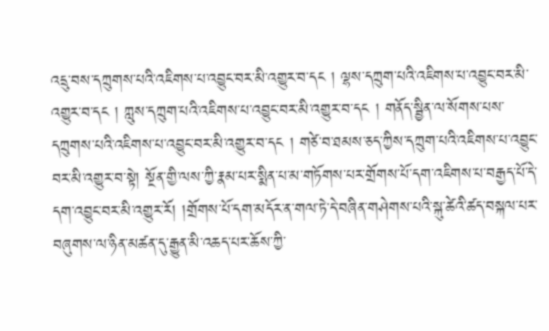འདྲུ་བས་དཀྲུགས་པའི་འཇིགས་པ་འབྱུང་བར་མི་འགྱུར་བ་དང ། ལྷས་དཀྲུག་པའི་འཇིགས་པ་འབྱུང་བར་མི་འགྱུར་བ་དང ། ཀླུས་དཀྲུག་པའི་འཇིགས་པ་འབྱུང་བར་མི་འགྱུར་བ་དང ། གནོད་སྦྱིན་ལ་སོགས་པས་དཀྲུགས་པའི་འཇིགས་པ་འབྱུང་བར་མི་འགྱུར་བ་དང ། གཙེ་བ་ཐམས་ཅད་ཀྱིས་དཀྲུག་པའི་འཇིགས་པ་འབྱུང་བར་མི་འགྱུར་བ་སྟེ། སྔོན་གྱི་ལས་ཀྱི་རྣམ་པར་སྨིན་པ་མ་གཏོགས་པར་གྲོགས་པོ་དག་འཇིགས་པ་བརྒྱད་པོ་དེ་དག་འབྱུང་བར་མི་འགྱུར་རོ། །གྲོགས་པོ་དག་མདོར་ན་གལ་ཏེ་དེ་བཞིན་གཤེགས་པའི་སྐུ་ཚེའི་ཚད་བསྐལ་པར་བཞུགས་ལ་ཉིན་མཚན་དུ་རྒྱུན་མི་འཆད་པར་ཆོས་ཀྱི་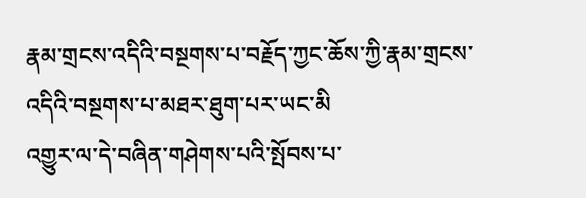རྣམ་གྲངས་འདིའི་བསྔགས་པ་བརྗོད་ཀྱང་ཆོས་ཀྱི་རྣམ་གྲངས་འདིའི་བསྔགས་པ་མཐར་ཐུག་པར་ཡང་མི
འགྱུར་ལ་དེ་བཞིན་གཤེགས་པའི་སྤོབས་པ་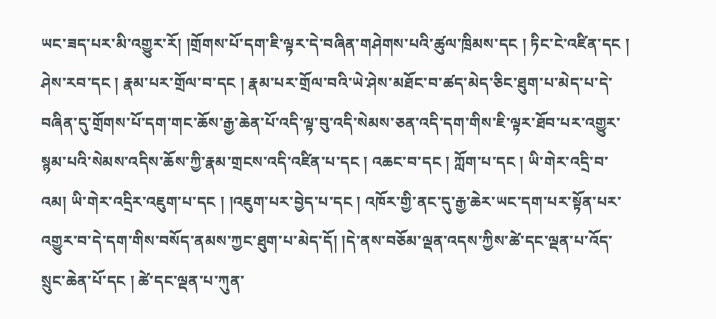ཡང་ཟད་པར་མི་འགྱུར་རོ། །གྲོགས་པོ་དག་ཇི་ལྟར་དེ་བཞིན་གཤེགས་པའི་ཚུལ་ཁྲིམས་དང ། ཏིང་ངེ་འཛིན་དང ། ཤེས་རབ་དང ། རྣམ་པར་གྲོལ་བ་དང ། རྣམ་པར་གྲོལ་བའི་ཡེ་ཤེས་མཐོང་བ་ཚད་མེད་ཅིང་ཐུག་པ་མེད་པ་དེ་བཞིན་དུ་གྲོགས་པོ་དག་གང་ཆོས་རྒྱ་ཆེན་པོ་འདི་ལྟ་བུ་འདི་སེམས་ཅན་འདི་དག་གིས་ཇི་ལྟར་ཐོབ་པར་འགྱུར་སྙམ་པའི་སེམས་འདིས་ཆོས་ཀྱི་རྣམ་གྲངས་འདི་འཛིན་པ་དང ། འཆང་བ་དང ། ཀློག་པ་དང ། ཡི་གེར་འདྲི་བ་འམ། ཡི་གེར་འདྲིར་འཇུག་པ་དང ། །འཇུག་པར་བྱེད་པ་དང ། འཁོར་གྱི་ནང་དུ་རྒྱ་ཆེར་ཡང་དག་པར་སྟོན་པར་འགྱུར་བ་དེ་དག་གིས་བསོད་ནམས་ཀྱང་ཐུག་པ་མེད་དོ། །དེ་ནས་བཅོམ་ལྡན་འདས་ཀྱིས་ཚེ་དང་ལྡན་པ་འོད་སྲུང་ཆེན་པོ་དང ། ཚེ་དང་ལྡན་པ་ཀུན་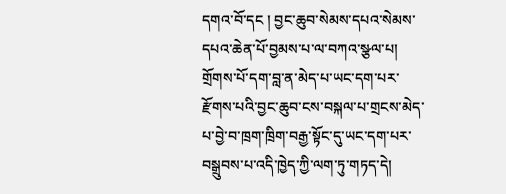དགའ་བོ་དང ། བྱང་ཆུབ་སེམས་དཔའ་སེམས་དཔའ་ཆེན་པོ་བྱམས་པ་ལ་བཀའ་སྩལ་པ། གྲོགས་པོ་དག་བླ་ན་མེད་པ་ཡང་དག་པར་རྫོགས་པའི་བྱང་ཆུབ་ངས་བསྐལ་པ་གྲངས་མེད་པ་བྱེ་བ་ཁྲག་ཁྲིག་བརྒྱ་སྟོང་དུ་ཡང་དག་པར་བསྒྲུབས་པ་འདི་ཁྱེད་ཀྱི་ལག་ཏུ་གཏད་དེ།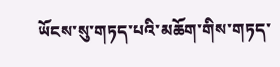ཡོངས་སུ་གཏད་པའི་མཆོག་གིས་གཏད་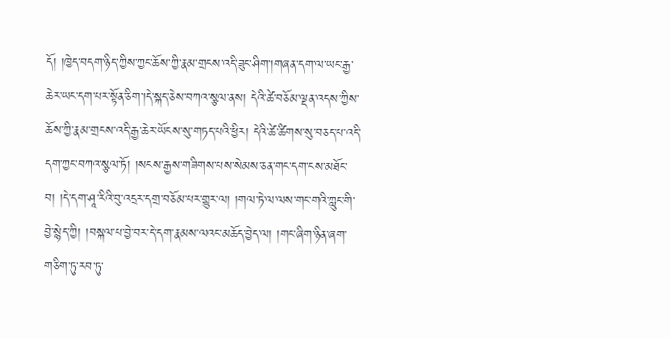དོ། །ཁྱེད་བདག་ཉིད་ཀྱིས་ཀྱང་ཆོས་ཀྱི་རྣམ་གྲངས་འདི་ཟུང་ཤིག་།གཞན་དག་ལ་ཡང་རྒྱ་ཆེར་ཡང་དག་པར་སྟོན་ཅིག་།དེ་སྐད་ཅེས་བཀའ་སྩལ་ནས། དེའི་ཚེ་བཅོམ་ལྡན་འདས་ཀྱིས་ཆོས་ཀྱི་རྣམ་གྲངས་འདི་རྒྱ་ཆེར་ཡོངས་སུ་གཏད་པའི་ཕྱིར། དེའི་ཚེ་ཚིགས་སུ་བཅད་པ་འདི་དག་ཀྱང་བཀའ་སྩལ་ཏོ། །སངས་རྒྱས་གཟིགས་པས་སེམས་ཅན་གང་དག་ངས་མཐོང་བ། །དེ་དག་ཤཱ་རིའི་བུ་འདྲར་དགྲ་བཅོམ་པར་གྱུར་ལ། །གལ་ཏེ་ལ་ལས་གང་གའི་ཀླུང་གི་བྱེ་སྙེད་ཀྱི། །བསྐལ་པ་བྱེ་བར་དེ་དག་རྣམས་ལའང་མཆོད་བྱེད་ལ། །གང་ཞིག་ཉིན་ཞག་གཅིག་ཏུ་རབ་ཏུ་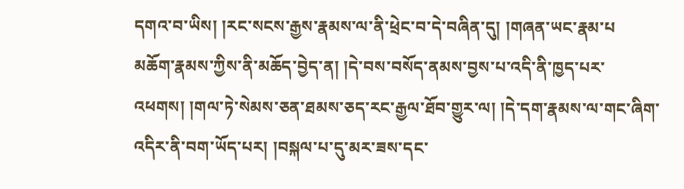དགའ་བ་ཡིས། །རང་སངས་རྒྱས་རྣམས་ལ་ནི་ཕྲེང་བ་དེ་བཞིན་དུ། །གཞན་ཡང་རྣམ་པ
མཆོག་རྣམས་ཀྱིས་ནི་མཆོད་བྱེད་ན། །དེ་བས་བསོད་ནམས་བྱས་པ་འདི་ནི་ཁྱད་པར་འཕགས། །གལ་ཏེ་སེམས་ཅན་ཐམས་ཅད་རང་རྒྱལ་ཐོབ་གྱུར་ལ། །དེ་དག་རྣམས་ལ་གང་ཞིག་འདིར་ནི་བག་ཡོད་པར། །བསྐལ་པ་དུ་མར་ཟས་དང་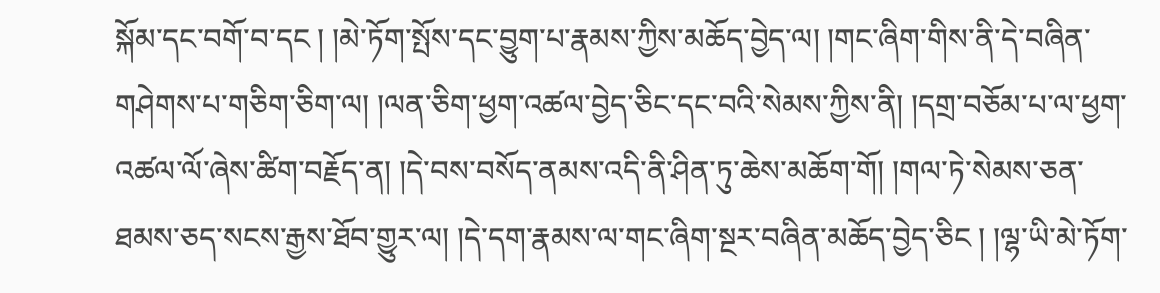སྐོམ་དང་བགོ་བ་དང ། །མེ་ཏོག་སྤོས་དང་བྱུག་པ་རྣམས་ཀྱིས་མཆོད་བྱེད་ལ། །གང་ཞིག་གིས་ནི་དེ་བཞིན་གཤེགས་པ་གཅིག་ཅིག་ལ། །ལན་ཅིག་ཕྱག་འཚལ་བྱེད་ཅིང་དང་བའི་སེམས་ཀྱིས་ནི། །དགྲ་བཅོམ་པ་ལ་ཕྱག་འཚལ་ལོ་ཞེས་ཚིག་བརྗོད་ན། །དེ་བས་བསོད་ནམས་འདི་ནི་ཤིན་ཏུ་ཆེས་མཆོག་གོ། །གལ་ཏེ་སེམས་ཅན་ཐམས་ཅད་སངས་རྒྱས་ཐོབ་གྱུར་ལ། །དེ་དག་རྣམས་ལ་གང་ཞིག་སྔར་བཞིན་མཆོད་བྱེད་ཅིང ། །ལྷ་ཡི་མེ་ཏོག་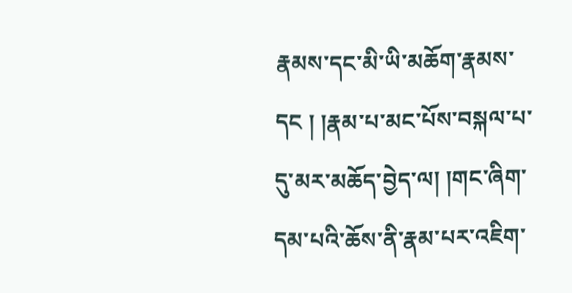རྣམས་དང་མི་ཡི་མཆོག་རྣམས་དང ། །རྣམ་པ་མང་པོས་བསྐལ་པ་དུ་མར་མཆོད་བྱེད་ལ། །གང་ཞིག་དམ་པའི་ཆོས་ནི་རྣམ་པར་འཇིག་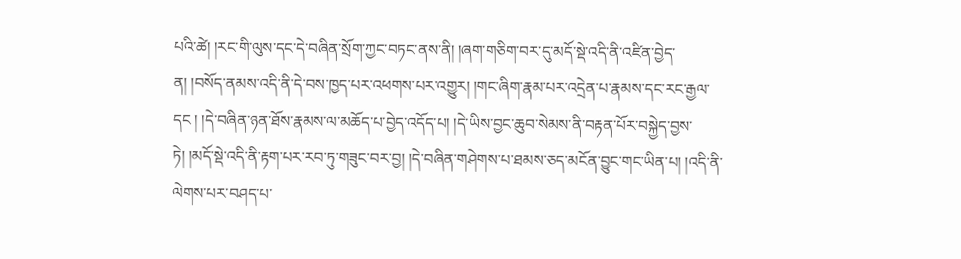པའི་ཚེ། །རང་གི་ལུས་དང་དེ་བཞིན་སྲོག་ཀྱང་བཏང་ནས་ནི། །ཞག་གཅིག་བར་དུ་མདོ་སྡེ་འདི་ནི་འཛིན་བྱེད་ན། །བསོད་ནམས་འདི་ནི་དེ་བས་ཁྱད་པར་འཕགས་པར་འགྱུར། །གང་ཞིག་རྣམ་པར་འདྲེན་པ་རྣམས་དང་རང་རྒྱལ་དང ། །དེ་བཞིན་ཉན་ཐོས་རྣམས་ལ་མཆོད་པ་བྱེད་འདོད་པ། །དེ་ཡིས་བྱང་ཆུབ་སེམས་ནི་བརྟན་པོར་བསྐྱེད་བྱས་ཏེ། །མདོ་སྡེ་འདི་ནི་རྟག་པར་རབ་ཏུ་གཟུང་བར་བྱ། །དེ་བཞིན་གཤེགས་པ་ཐམས་ཅད་མངོན་བྱུང་གང་ཡིན་པ། །འདི་ནི་ལེགས་པར་བཤད་པ་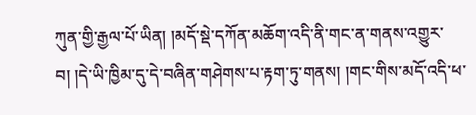ཀུན་གྱི་རྒྱལ་པོ་ཡིན། །མདོ་སྡེ་དཀོན་མཆོག་འདི་ནི་གང་ན་གནས་འགྱུར་བ། །དེ་ཡི་ཁྱིམ་དུ་དེ་བཞིན་གཤེགས་པ་རྟག་ཏུ་གནས། །གང་གིས་མདོ་འདི་ཕ་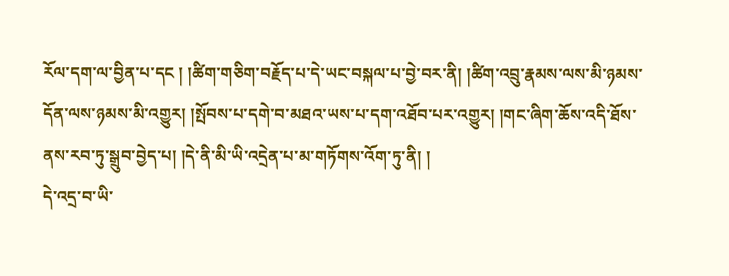རོལ་དག་ལ་བྱིན་པ་དང ། །ཚིག་གཅིག་བརྗོད་པ་དེ་ཡང་བསྐལ་པ་བྱེ་བར་ནི། །ཚིག་འབྲུ་རྣམས་ལས་མི་ཉམས་དོན་ལས་ཉམས་མི་འགྱུར། །སྤོབས་པ་དགེ་བ་མཐའ་ཡས་པ་དག་འཐོབ་པར་འགྱུར། །གང་ཞིག་ཆོས་འདི་ཐོས་ནས་རབ་ཏུ་སྒྲུབ་བྱེད་པ། །དེ་ནི་མི་ཡི་འདྲེན་པ་མ་གཏོགས་འོག་ཏུ་ནི། །
དེ་འདྲ་བ་ཡི་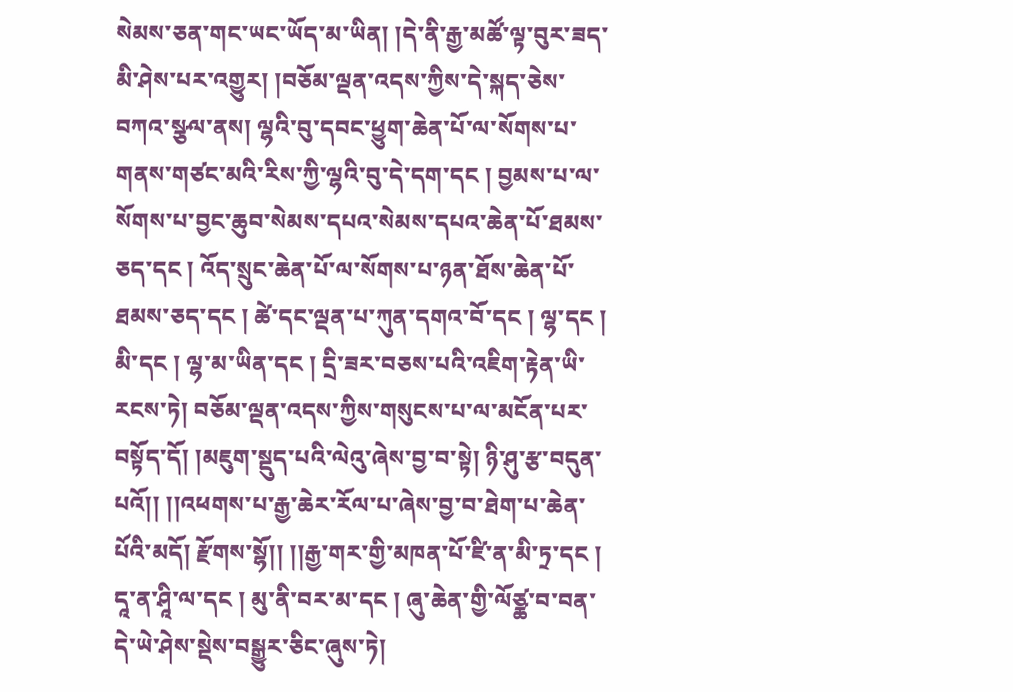སེམས་ཅན་གང་ཡང་ཡོད་མ་ཡིན། །དེ་ནི་རྒྱ་མཚོ་ལྟ་བུར་ཟད་མི་ཤེས་པར་འགྱུར། །བཅོམ་ལྡན་འདས་ཀྱིས་དེ་སྐད་ཅེས་བཀའ་སྩལ་ནས། ལྷའི་བུ་དབང་ཕྱུག་ཆེན་པོ་ལ་སོགས་པ་གནས་གཙང་མའི་རིས་ཀྱི་ལྷའི་བུ་དེ་དག་དང ། བྱམས་པ་ལ་སོགས་པ་བྱང་ཆུབ་སེམས་དཔའ་སེམས་དཔའ་ཆེན་པོ་ཐམས་ཅད་དང ། འོད་སྲུང་ཆེན་པོ་ལ་སོགས་པ་ཉན་ཐོས་ཆེན་པོ་ཐམས་ཅད་དང ། ཚེ་དང་ལྡན་པ་ཀུན་དགའ་བོ་དང ། ལྷ་དང ། མི་དང ། ལྷ་མ་ཡིན་དང ། དྲི་ཟར་བཅས་པའི་འཇིག་རྟེན་ཡི་རངས་ཏེ། བཅོམ་ལྡན་འདས་ཀྱིས་གསུངས་པ་ལ་མངོན་པར་བསྟོད་དོ། །མཇུག་སྡུད་པའི་ལེའུ་ཞེས་བྱ་བ་སྟེ། ཉི་ཤུ་རྩ་བདུན་པའོ།། །།འཕགས་པ་རྒྱ་ཆེར་རོལ་པ་ཞེས་བྱ་བ་ཐེག་པ་ཆེན་པོའི་མདོ། རྫོགས་སྷོ།། །།རྒྱ་གར་གྱི་མཁན་པོ་ཛི་ན་མི་ཏྲ་དང ། དཱ་ན་ཤཱི་ལ་དང ། མུ་ནི་བར་མ་དང ། ཞུ་ཆེན་གྱི་ལོཙྪ་བ་བན་དེ་ཡེ་ཤེས་སྡེས་བསྒྱུར་ཅིང་ཞུས་ཏེ།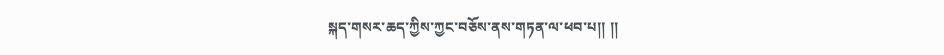སྐད་གསར་ཆད་ཀྱིས་ཀྱང་བཅོས་ནས་གཏན་ལ་ཕབ་པ།། །།